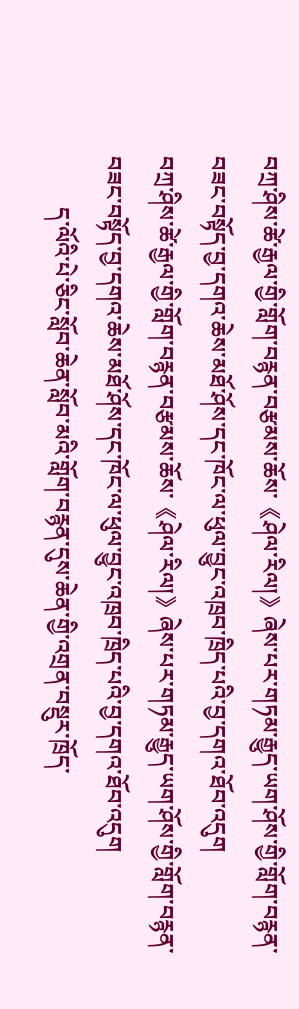བཀྲ་ཤིས་ཚེ་རྒྱལ་གྱི་གློག་བརྙན་བརྩམས་ཆོས་《ཤེལ་རིལ།》ཞེས་པར་གཏམ་རྒྱུད་ཡག་ཤོས་གྱི་གློག་བརྙན་བཟང་བསྟོད་བྱ་དགའ་ཆེས་མཐོ་ཤོས་དང་ཁོང་ལ་ཕུལ་བྱུང་འཁྲབ་ཁྲིད་པའི་བྱ་དགའ་ཐོབ་འདུག
བཀྲ་ཤིས་ཚེ་རྒྱལ་གྱི་གློག་བརྙན་བརྩམས་ཆོས་《ཤེལ་རིལ།》ཞེས་པར་གཏམ་རྒྱུད་ཡག་ཤོས་གྱི་གློག་བརྙན་བཟང་བསྟོད་བྱ་དགའ་ཆེས་མཐོ་ཤོས་དང་ཁོང་ལ་ཕུལ་བྱུང་འཁྲབ་ཁྲིད་པའི་བྱ་དགའ་ཐོབ་འདུག
         ད་ལོའི་པེ་ཅིང་སློབ་ཆེན་སློབ་མའི་གློག་བརྙན་དུས་ཆེན་གྱི་འགྲན་བསྡུར་ཁྲོད་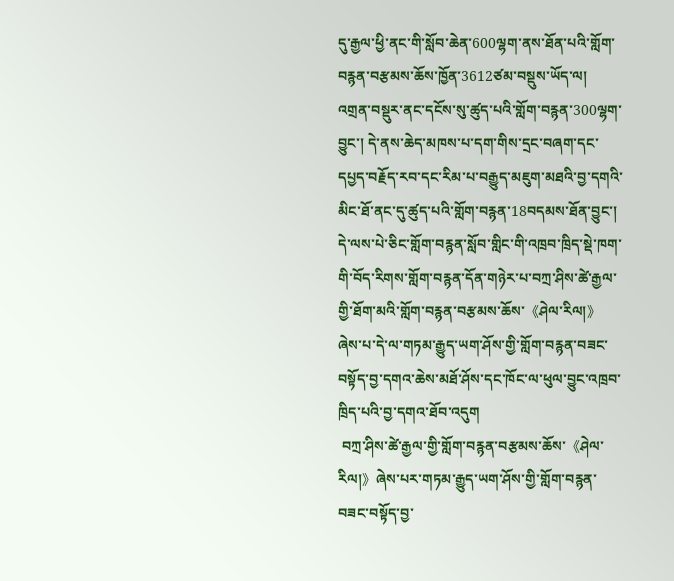དུ་རྒྱལ་ཕྱི་ནང་གི་སློབ་ཆེན་600ལྷག་ནས་ཐོན་པའི་གློག་བརྙན་བརྩམས་ཆོས་ཁྱོན་3612ཙམ་བསྡུས་ཡོད་ལ། འགྲན་བསྡུར་ནང་དངོས་སུ་ཚུད་པའི་གློག་བརྙན་300ལྷག་བྱུང་། དེ་ནས་ཆེད་མཁས་པ་དག་གིས་དྲང་བཞག་དང་དཔྱད་བརྗོད་རབ་དང་རིམ་པ་བརྒྱུད་མཇུག་མཐའི་བྱ་དགའི་མིང་ཐོ་ནང་དུ་ཚུད་པའི་གློག་བརྙན་18བདམས་ཐོན་བྱུང་། དེ་ལས་པེ་ཅིང་གློག་བརྙན་སློབ་གླིང་གི་འཁྲབ་ཁྲིད་སྡེ་ཁག་གི་བོད་རིགས་གློག་བརྙན་དོན་གཉེར་པ་བཀྲ་ཤིས་ཚེ་རྒྱལ་གྱི་ཐོག་མའི་གློག་བརྙན་བརྩམས་ཆོས་《ཤེལ་རིལ།》ཞེས་པ་དེ་ལ་གཏམ་རྒྱུད་ཡག་ཤོས་གྱི་གློག་བརྙན་བཟང་བསྟོད་བྱ་དགའ་ཆེས་མཐོ་ཤོས་དང་ཁོང་ལ་ཕུལ་བྱུང་འཁྲབ་ཁྲིད་པའི་བྱ་དགའ་ཐོབ་འདུག
 བཀྲ་ཤིས་ཚེ་རྒྱལ་གྱི་གློག་བརྙན་བརྩམས་ཆོས་《ཤེལ་རིལ།》ཞེས་པར་གཏམ་རྒྱུད་ཡག་ཤོས་གྱི་གློག་བརྙན་བཟང་བསྟོད་བྱ་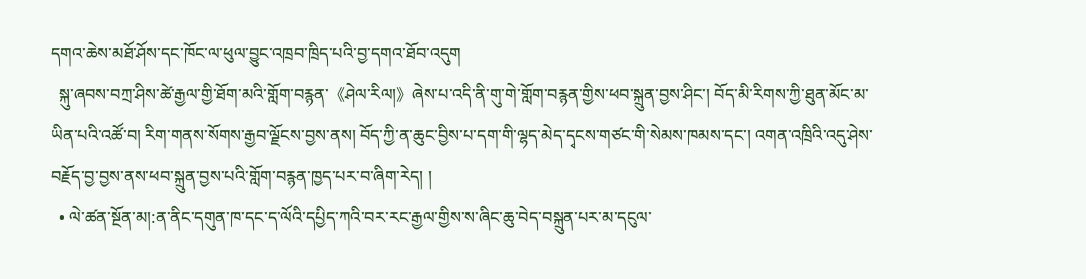དགའ་ཆེས་མཐོ་ཤོས་དང་ཁོང་ལ་ཕུལ་བྱུང་འཁྲབ་ཁྲིད་པའི་བྱ་དགའ་ཐོབ་འདུག
  སྐུ་ཞབས་བཀྲ་ཤིས་ཚེ་རྒྱལ་གྱི་ཐོག་མའི་གློག་བརྙན་《ཤེལ་རིལ།》ཞེས་པ་འདི་ནི་གུ་གེ་གློག་བརྙན་གྱིས་ཕབ་སྐྲུན་བྱས་ཤིང་། བོད་མི་རིགས་ཀྱི་ཐུན་མོང་མ་ཡིན་པའི་འཚོ་བ། རིག་གནས་སོགས་རྒྱབ་ལྗོངས་བྱས་ནས། བོད་ཀྱི་ན་ཆུང་བྱིས་པ་དག་གི་ལྷད་མེད་དྭངས་གཙང་གི་སེམས་ཁམས་དང་། འགན་འཁྲིའི་འདུ་ཤེས་བརྗོད་བྱ་བྱས་ནས་ཕབ་སྐྲུན་བྱས་པའི་གློག་བརྙན་ཁྱད་པར་བ་ཞིག་རེད། །
  • ལེ་ཚན་སྔོན་མ།:ན་ནིང་དགུན་ཁ་དང་ད་ལོའི་དཔྱིད་ཀའི་བར་རང་རྒྱལ་གྱིས་ས་ཞིང་ཆུ་བེད་བསྐྲུན་པར་མ་དངུལ་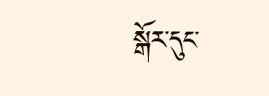སྒོར་དུང་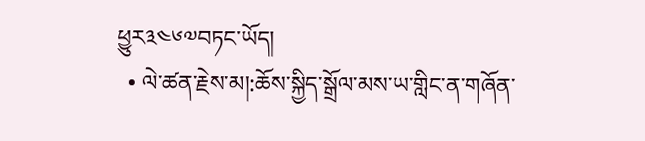ཕྱུར༣༤༦༧བཏང་ཡོད།
  • ལེ་ཚན་རྗེས་མ།:ཆོས་སྐྱིད་སྒྲོལ་མས་ཡ་གླིང་ན་གཞོན་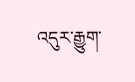འདུར་རྒྱུག་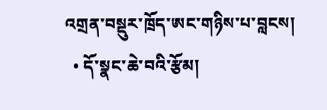འགྲན་བསྡུར་ཁྲོད་ཨང་གཉིས་པ་བླངས།
  • དོ་སྣང་ཆེ་བའི་རྩོམ།